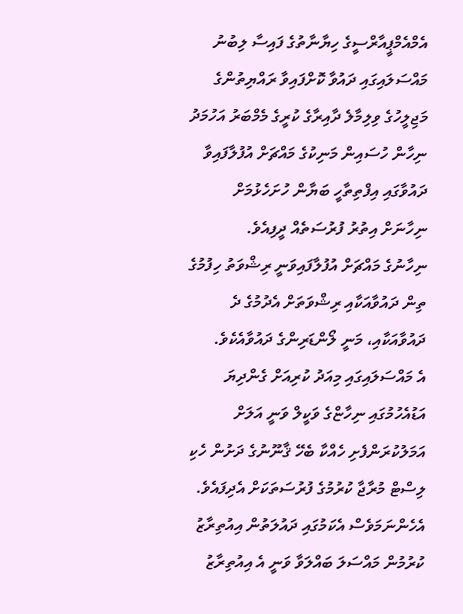އެމްއެމްޕީއާރްސީގެ ހިޔާނާތުގެ ފައިސާ ލިބުނު މައްސަލައިގައި ދައުވާ ކޮށްފައިވާ ރައްޔިތުންގެ މަޖިލީހުގެ ވިލިމާލެ ދާއިރާގެ ކުރީގެ މެމްބަރު އަހުމަދު ނިހާން ހުސައިން މަނިކުގެ މައްޗަށް އުފުލާފައިވާ ދައުވާގައި އިފްތިތާހީ ބަޔާން ހުށަހެޅުމަށް ނިހާނަށް އިތުރު ފުރުސަތެއް ދީފިއެވެ.
ނިހާނުގެ މައްޗަށް އުފުލާފައިވަނީ ރިޝްވަތު ހިފުމުގެ ތިން ދައުވާއަކާއި ރިޝްވަތަށް އެދުމުގެ ދެ ދައުވާއަކާއި، މަނީ ލޯންޑަރިންގެ ދައުވާއެކެވެ.
އެ މައްސަލައިގައި މިއަދު ކުރިއަށް ގެންދިޔަ އަޑުއެހުމުގައި ނިހާޏްގެ ވަކީލް ވަނީ އަލަށް އަމަލުކުރަންފެށި ހެއްކާ ބެހޭ ޤާނޫނުގެ ދަށުން ހެކި ލިސްޓް މުރާޖާ ކުރުމުގެ ފުރުސަތަކަށް އެދިފައެވެ. އެހެންނަމަވެސް އެކަމުގައި ދައުލަތުން އިއުތިރާޒު ކުރުމުން މައްސަލަ ބައްލަވާ ވަނީ އެ އިއުތިރާޒު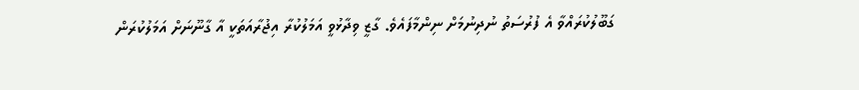ގަބޫލުކުރައްވާ އެ ފުރުސަތު ނުދިނުމަށް ނިންމާފައެވެ. ގާޒީ ވިދާޅުވީ އަމަލުކުރާ އިޖުރާއަތަކީ އާ ގާނޫނަށް އަމަލުކުރަން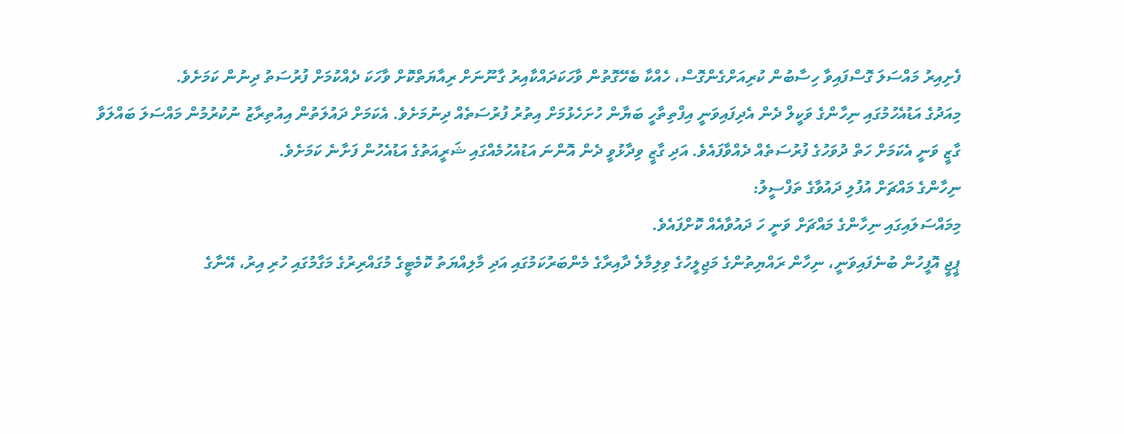ފެށިއިރު މައްސަލަ ގޮސްފައިވާ ހިސާބުން ކުރިއަށްގެންގޮސް، ހެއްކާ ބެހޭގޮތުން ވާހަކަދައްކާއިރު ގާނޫނަށް ރިއާޔަތްކޮށް ވާހަކަ ދެއްކުމަށް ފުރުސަތު ދިނުން ކަމަށެވެ.
މިއަދުގެ އަޑުއެހުމުގައި ނިހާންގެ ވަކީލް ދެން އެދިފައިވަނީ އިފްތިތާހީ ބަޔާން ހުށަހެޅުމަށް އިތުރު ފުރުސަތެއް ދިނުމަށެވެ. އެކަމަށް ދައުލަތުން އިއުތިރާޒު ނުކުރުމުން މައްސަލަ ބައްލަވާ ގާޒީ ވަނީ އެކަމަށް ހަތް ދުވަހުގެ ފުރުސަތެއް ދެއްވާފައެވެ. އަދި ގާޒީ ވިދާޅުވީ ދެން އޮންނަ އަޑުއެހުމެއްގައި ޝަރީއަތުގެ އަޑުއެހުން ފަށާނެ ކަމަށެވެ.
ނިހާންގެ މައްޗަށް އުފުލި ދައުވާގެ ތަފްސީލު:
މިމައްސަލައިގައި ނިހާންގެ މައްޗަށް ވަނީ ހަ ދައުވާއެއް ކޮށްފައެވެ.
ޕީޖީ އޮފީހުން ބުނެފައިވަނީ، ނިހާން ރައްޔިތުންގެ މަޖިލީހުގެ ވިލިމާލެ ދާއިރާގެ މެންބަރުކަމުގައި އަދި މާލިއްޔަތު ކޮމެޓީގެ މުގައްރިރުގެ މަގާމުގައި ހުރި އިރު، އޭނާގެ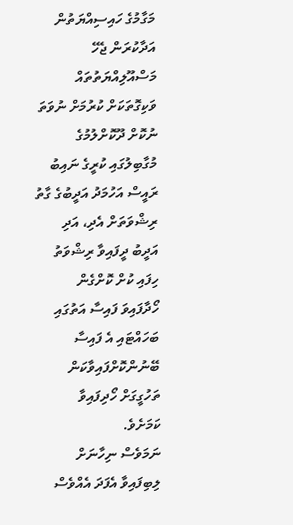މަގާމުގެ ހައިސިއްޔަތުން އަދާކުރަން ޖެހޭ މަސްއޫލިއްޔަތުތައް ވަކިގޮތަކަށް ކުރުމަށް ނުވަތަ ނުކޮށް ދޫކޮށްލުމުގެ މުގާބިލުގައި ކުރީގެ ނައިބު ރައީސް އަހުމަދު އަދީބުގެ ގާތު ރިޝްވަތަށް އެދި، އަދި އަދީބު ދީފައިވާ ރިޝްވަތު ހިފައި ކުށް ކޮށްގެން ހޯދާފައިވަ ފައިސާ އަތުގައި ބަހައްޓައި އެ ފައިސާ ބޭނުންކޮށްފައިވާކަން ތަހުގީގަށް ހޯދިފައިވާ ކަމަށެވެ.
ނަމަވެސް ނިހާނަށް ލިބިފައިވާ އެފަދަ އެއްވެސް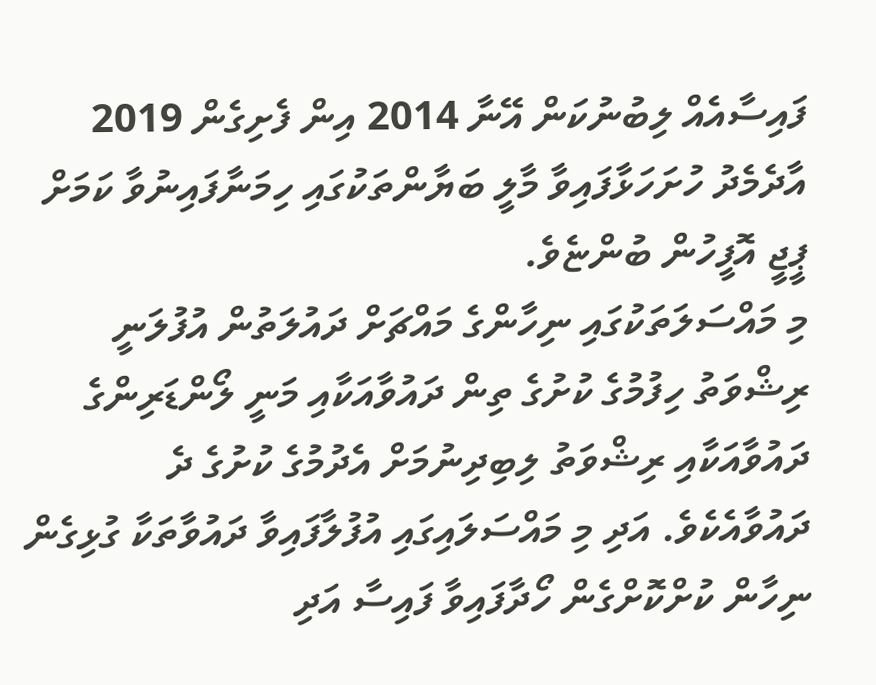ފައިސާއެއް ލިބުނުކަން އޭނާ 2014 އިން ފެށިގެން 2019 އާދެމެދު ހުށަހަޅާފައިވާ މާލީ ބަޔާންތަކުގައި ހިމަނާފައިނުވާ ކަމަށް ޕީޖީ އޮފީހުން ބުންޏެވެ.
މި މައްސަލަތަކުގައި ނިހާންގެ މައްޗަށް ދައުލަތުން އުފުލަނީ ރިޝްވަތު ހިފުމުގެ ކުށުގެ ތިން ދައުވާއަކާއި މަނީ ލޯންޑަރިންގެ ދައުވާއަކާއި ރިޝްވަތު ލިބިދިނުމަށް އެދުމުގެ ކުށުގެ ދެ ދައުވާއެކެވެ. އަދި މި މައްސަލައިގައި އުފުލާފައިވާ ދައުވާތަކާ ގުޅިގެން ނިހާން ކުށްކޮށްގެން ހޯދާފައިވާ ފައިސާ އަދި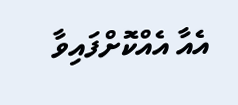އެއާ އެއްކޮށްފައިވާ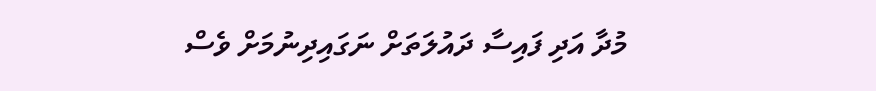މުދާ އަދި ފައިސާ ދައުލަތަށް ނަގައިދިނުމަށް ވެސް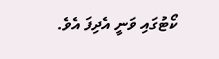ކޯޓުގައި ވަނީ އެދިފަ އެވެ.